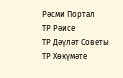Рәсми Портал
ТР Рәисе
ТР Дәүләт Советы
ТР Хөкүмәте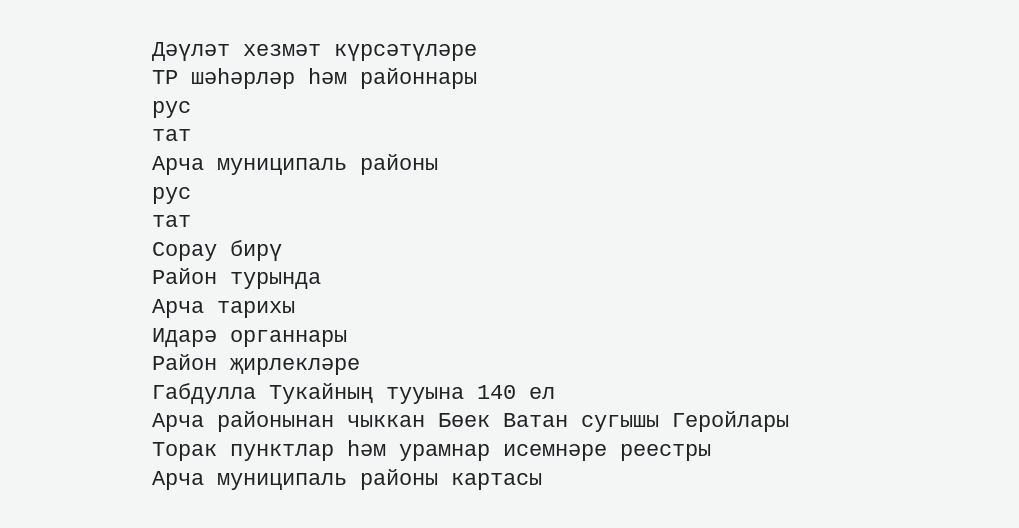Дәүләт хезмәт күрсәтүләре
ТР шәһәрләр һәм районнары
рус
тат
Арча муниципаль районы
рус
тат
Сорау бирү
Район турында
Арча тарихы
Идарә органнары
Район җирлекләре
Габдулла Тукайның тууына 140 ел
Арча районынан чыккан Бөек Ватан сугышы Геройлары
Торак пунктлар һәм урамнар исемнәре реестры
Арча муниципаль районы картасы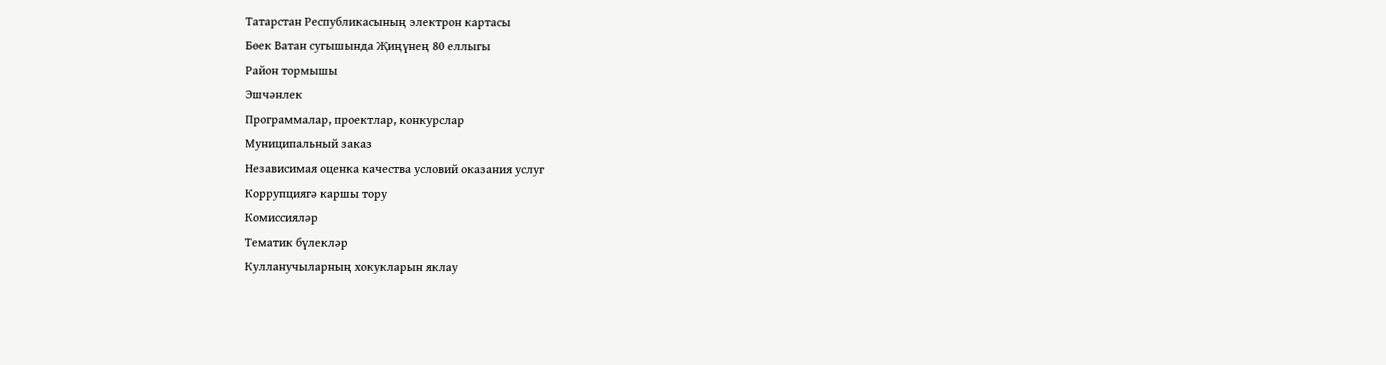Татарстан Республикасының электрон картасы
Бөек Ватан сугышында Җиңүнең 80 еллыгы
Район тормышы
Эшчәнлек
Программалар, проектлар, конкурслар
Муниципальный заказ
Независимая оценка качества условий оказания услуг
Коррупциягә каршы тору
Комиссияләр
Тематик бүлекләр
Кулланучыларның хокукларын яклау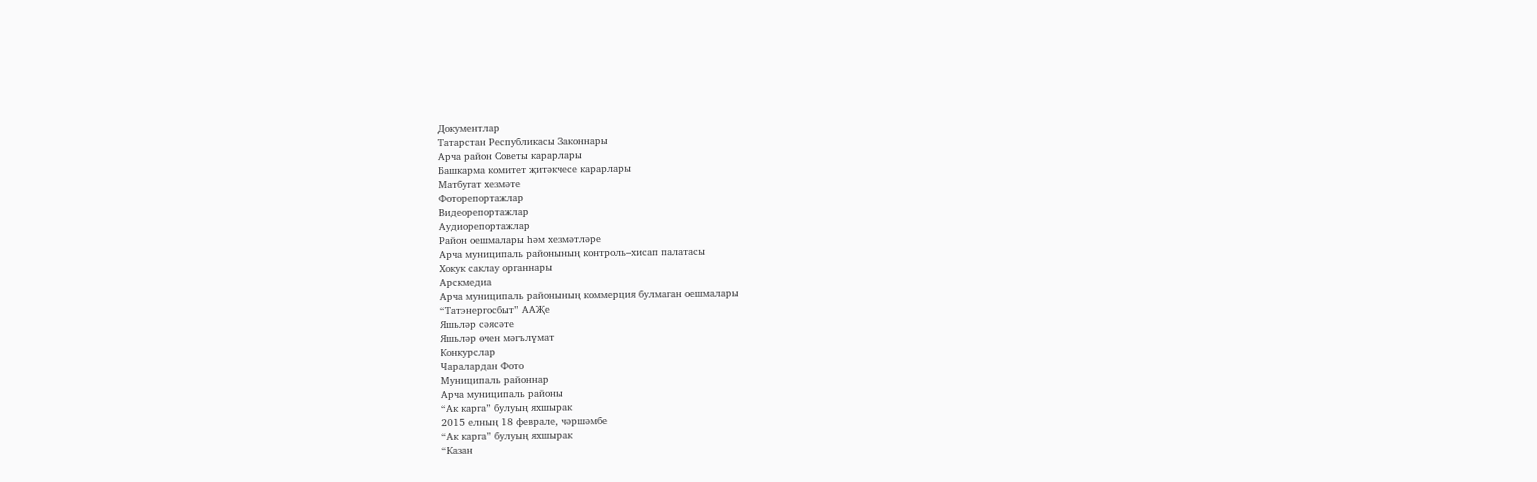Документлар
Татарстан Республикасы Законнары
Арча район Советы карарлары
Башкарма комитет җитәкчесе карарлары
Матбугат хезмәте
Фоторепортажлар
Видеорепортажлар
Аудиорепортажлар
Район оешмалары һәм хезмәтләре
Арча муниципаль районының контроль–хисап палатасы
Хокук саклау органнары
Арскмедиа
Арча муниципаль районының коммерция булмаган оешмалары
“Татэнергосбыт” ААҖе
Яшьләр сәясәте
Яшьләр өчен мәгълүмат
Конкурслар
Чаралардан Фото
Муниципаль районнар
Арча муниципаль районы
“Ак карга” булуың яхшырак
2015 елның 18 феврале, чәршәмбе
“Ак карга” булуың яхшырак
“Казан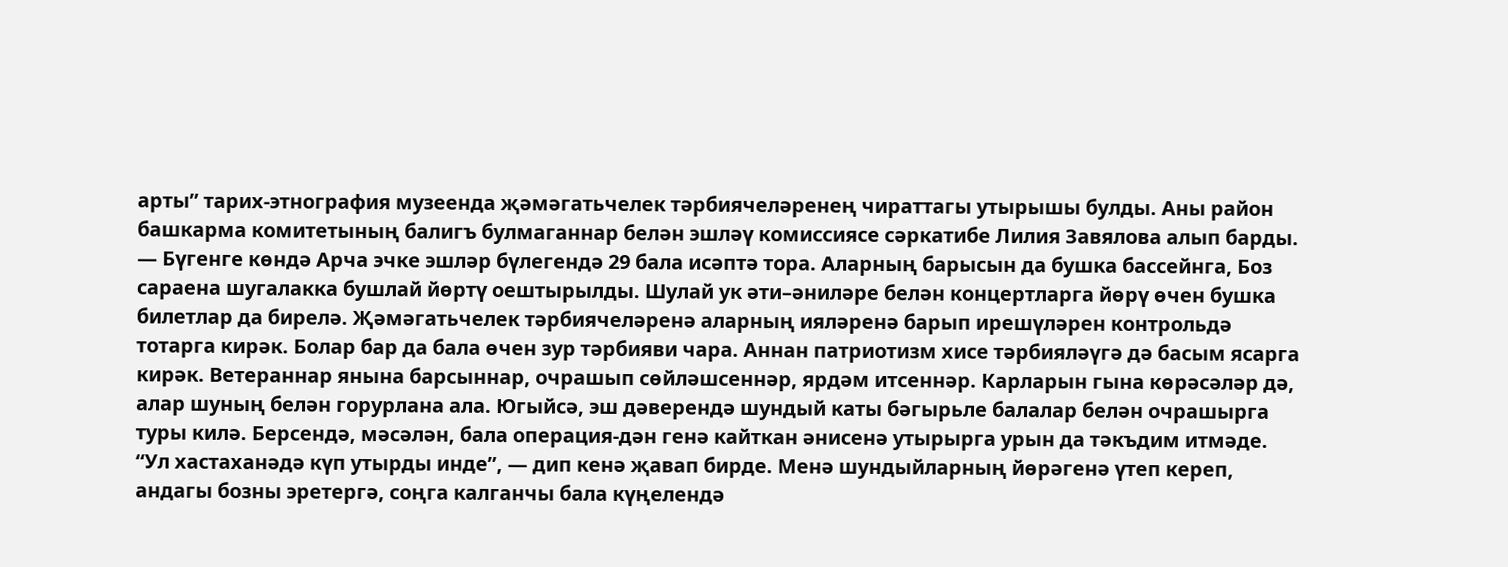арты” тарих-этнография музеенда җәмәгатьчелек тәрбиячеләренең чираттагы утырышы булды. Аны район башкарма комитетының балигъ булмаганнар белән эшләү комиссиясе сәркатибе Лилия Завялова алып барды.
— Бүгенге көндә Арча эчке эшләр бүлегендә 29 бала исәптә тора. Аларның барысын да бушка бассейнга, Боз сараена шугалакка бушлай йөртү оештырылды. Шулай ук әти–әниләре белән концертларга йөрү өчен бушка билетлар да бирелә. Җәмәгатьчелек тәрбиячеләренә аларның ияләренә барып ирешүләрен контрольдә тотарга кирәк. Болар бар да бала өчен зур тәрбияви чара. Аннан патриотизм хисе тәрбияләүгә дә басым ясарга кирәк. Ветераннар янына барсыннар, очрашып сөйләшсеннәр, ярдәм итсеннәр. Карларын гына көрәсәләр дә, алар шуның белән горурлана ала. Югыйсә, эш дәверендә шундый каты бәгырьле балалар белән очрашырга туры килә. Берсендә, мәсәлән, бала операция-дән генә кайткан әнисенә утырырга урын да тәкъдим итмәде. “Ул хастаханәдә күп утырды инде”, — дип кенә җавап бирде. Менә шундыйларның йөрәгенә үтеп кереп, андагы бозны эретергә, соңга калганчы бала күңелендә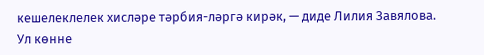кешелеклелек хисләре тәрбия-ләргә кирәк, — диде Лилия Завялова.
Ул көнне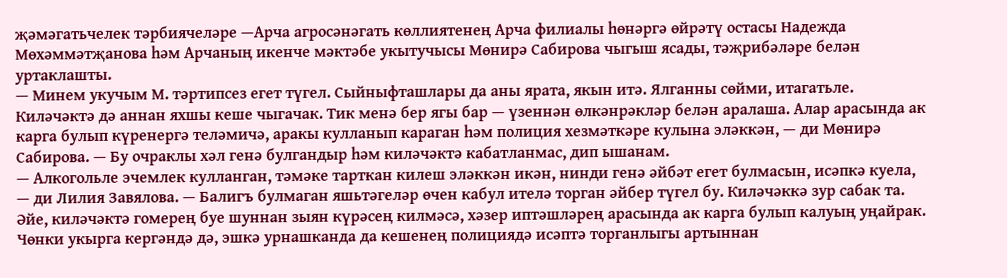җәмәгатьчелек тәрбиячеләре —Арча агросәнәгать көллиятенең Арча филиалы һөнәргә өйрәтү остасы Надежда Мөхәммәтҗанова һәм Арчаның икенче мәктәбе укытучысы Мөнирә Сабирова чыгыш ясады, тәҗрибәләре белән уртаклашты.
— Минем укучым М. тәртипсез егет түгел. Сыйныфташлары да аны ярата, якын итә. Ялганны сөйми, итагатьле. Киләчәктә дә аннан яхшы кеше чыгачак. Тик менә бер ягы бар — үзеннән өлкәнрәкләр белән аралаша. Алар арасында ак карга булып күренергә теләмичә, аракы кулланып караган һәм полиция хезмәткәре кулына эләккән, — ди Мөнирә Сабирова. — Бу очраклы хәл генә булгандыр һәм киләчәктә кабатланмас, дип ышанам.
— Алкогольле эчемлек кулланган, тәмәке тарткан килеш эләккән икән, нинди генә әйбәт егет булмасын, исәпкә куела, — ди Лилия Завялова. — Балигъ булмаган яшьтәгеләр өчен кабул ителә торган әйбер түгел бу. Киләчәккә зур сабак та.
Әйе, киләчәктә гомерең буе шуннан зыян күрәсең килмәсә, хәзер иптәшләрең арасында ак карга булып калуың уңайрак. Чөнки укырга кергәндә дә, эшкә урнашканда да кешенең полициядә исәптә торганлыгы артыннан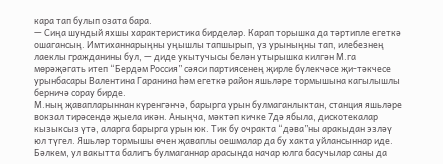кара тап булып озата бара.
— Сиңа шундый яхшы характеристика бирделәр. Карап торышка да тәртипле егеткә ошагансың. Имтиханнарыңны уңышлы тапшырып, үз урыныңны тап, илебезнең лаеклы гражданины бул, — диде укытучысы белән утырышка килгән М.га мөрәҗәгать итеп “Бердәм Россия” сәяси партиясенең җирле бүлекчәсе җи-тәкчесе урынбасары Валентина Гаранина һәм егеткә район яшьләре тормышына кагылышлы берничә сорау бирде.
М.ның җавапларыннан күренгәнчә, барырга урын булмаганлыктан, станция яшьләре вокзал тирәсендә җыела икән. Аныңча, мәктәп кичке 7дә ябыла, дискотекалар кызыксыз үтә, аларга барырга урын юк. Тик бу очракта “дәва”ны аракыдан эзләү юл түгел. Яшьләр тормышы өчен җаваплы оешмалар да бу хакта уйлансыннар иде. Бәлкем, ул вакытта балигъ булмаганнар арасында начар юлга басучылар саны да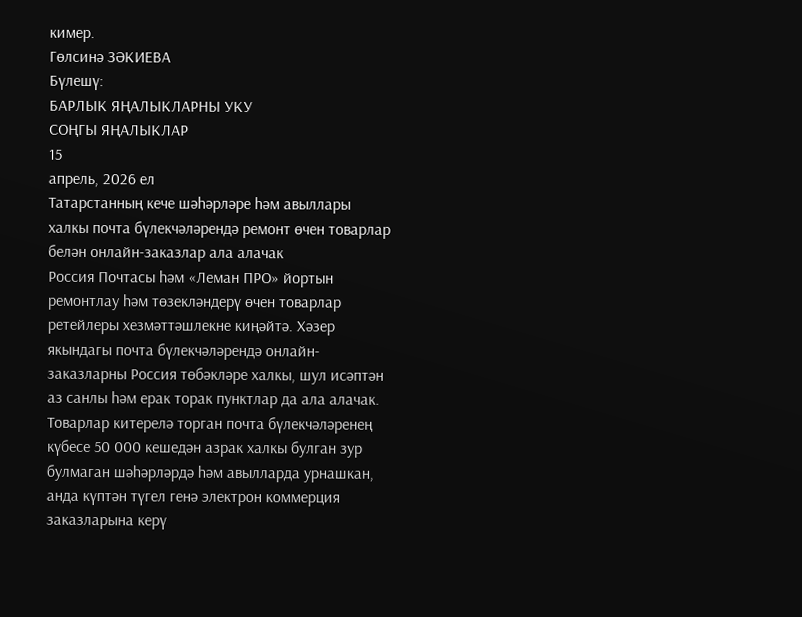кимер.
Гөлсинә ЗӘКИЕВА
Бүлешү:
БАРЛЫК ЯҢАЛЫКЛАРНЫ УКУ
СОҢГЫ ЯҢАЛЫКЛАР
15
апрель, 2026 ел
Татарстанның кече шәһәрләре һәм авыллары халкы почта бүлекчәләрендә ремонт өчен товарлар белән онлайн-заказлар ала алачак
Россия Почтасы һәм «Леман ПРО» йортын ремонтлау һәм төзекләндерү өчен товарлар ретейлеры хезмәттәшлекне киңәйтә. Хәзер якындагы почта бүлекчәләрендә онлайн-заказларны Россия төбәкләре халкы, шул исәптән аз санлы һәм ерак торак пунктлар да ала алачак. Товарлар китерелә торган почта бүлекчәләренең күбесе 50 000 кешедән азрак халкы булган зур булмаган шәһәрләрдә һәм авылларда урнашкан, анда күптән түгел генә электрон коммерция заказларына керү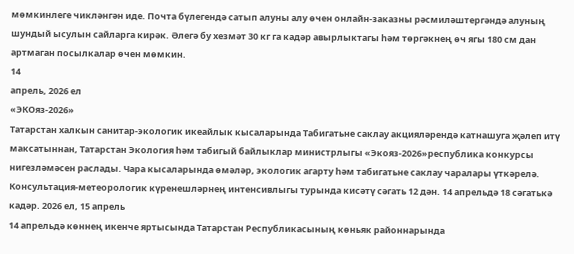мөмкинлеге чикләнгән иде. Почта бүлегендә сатып алуны алу өчен онлайн-заказны рәсмиләштергәндә алуның шундый ысулын сайларга кирәк. Әлегә бу хезмәт 30 кг га кадәр авырлыктагы һәм төргәкнең өч ягы 180 см дан артмаган посылкалар өчен мөмкин.
14
апрель, 2026 ел
«ЭКОяз-2026»
Татарстан халкын санитар-экологик икеайлык кысаларында Табигатьне саклау акцияләрендә катнашуга җәлеп итү максатыннан, Татарстан Экология һәм табигый байлыклар министрлыгы «Экояз-2026»республика конкурсы нигезләмәсен раслады. Чара кысаларында өмәләр, экологик агарту һәм табигатьне саклау чаралары үткәрелә.
Консультация-метеорологик күренешләрнең интенсивлыгы турында кисәтү сәгать 12 дән. 14 апрельдә 18 сәгатькә кадәр. 2026 ел, 15 апрель
14 апрельдә көннең икенче яртысында Татарстан Республикасының көньяк районнарында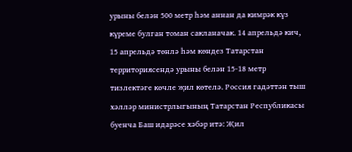урыны белән 500 метр һәм аннан да кимрәк күз күреме булган томан сакланачак. 14 апрельдә кич, 15 апрельдә төнлә һәм көндез Татарстан территориясендә урыны белән 15-18 метр тизлектәге көчле җил көтелә. Россия гадәттән тыш хәлләр министрлыгының Татарстан Республикасы буенча Баш идарәсе хәбәр итә: Җил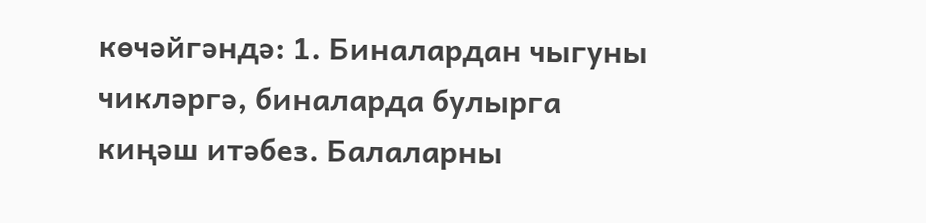көчәйгәндә: 1. Биналардан чыгуны чикләргә, биналарда булырга киңәш итәбез. Балаларны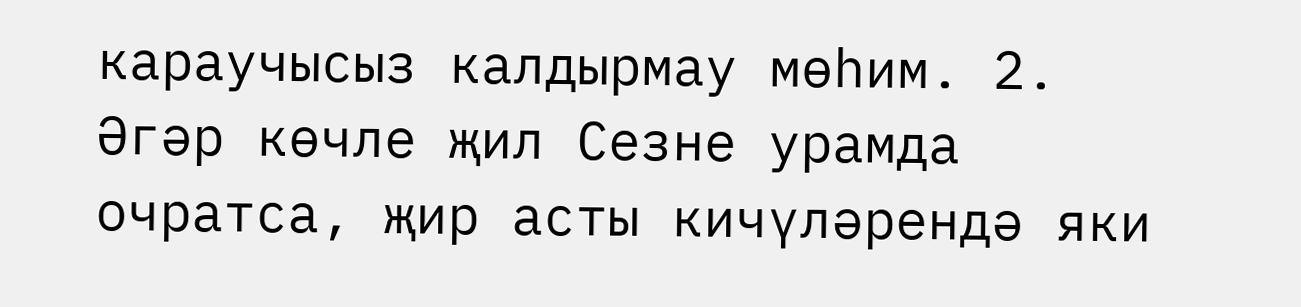караучысыз калдырмау мөһим. 2. Әгәр көчле җил Сезне урамда очратса, җир асты кичүләрендә яки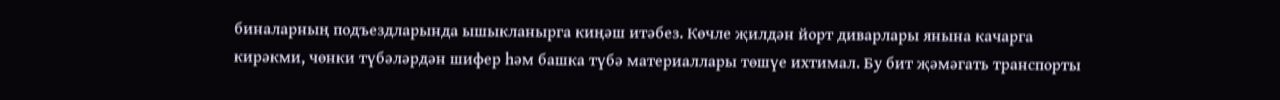биналарның подъездларында ышыкланырга киңәш итәбез. Көчле җилдән йорт диварлары янына качарга кирәкми, чөнки түбәләрдән шифер һәм башка түбә материаллары төшүе ихтимал. Бу бит җәмәгать транспорты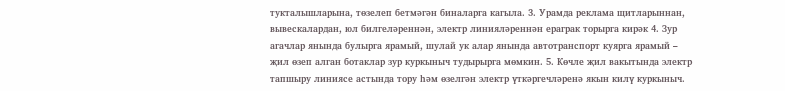тукталышларына, төзелеп бетмәгән биналарга кагыла. 3. Урамда реклама щитларыннан, вывескалардан, юл билгеләреннән, электр линияләреннән ераграк торырга кирәк 4. Зур агачлар янында булырга ярамый, шулай ук алар янында автотранспорт куярга ярамый – җил өзеп алган ботаклар зур куркыныч тудырырга мөмкин. 5. Көчле җил вакытында электр тапшыру линиясе астында тору һәм өзелгән электр үткәргечләренә якын килү куркыныч.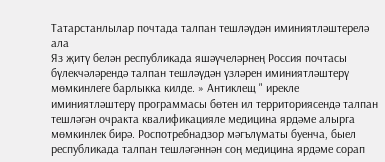Татарстанлылар почтада талпан тешләүдән иминиятләштерелә ала
Яз җитү белән республикада яшәүчеләрнең Россия почтасы бүлекчәләрендә талпан тешләүдән үзләрен иминиятләштерү мөмкинлеге барлыкка килде. » Антиклещ " ирекле иминиятләштерү программасы бөтен ил территориясендә талпан тешләгән очракта квалификацияле медицина ярдәме алырга мөмкинлек бирә. Роспотребнадзор мәгълүматы буенча, быел республикада талпан тешләгәннән соң медицина ярдәме сорап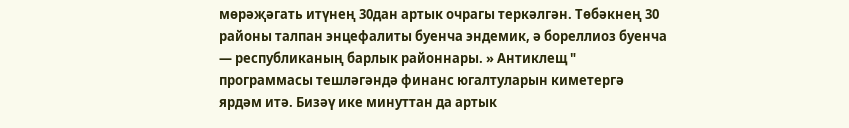мөрәҗәгать итүнең 30дан артык очрагы теркәлгән. Төбәкнең 30 районы талпан энцефалиты буенча эндемик, ә бореллиоз буенча — республиканың барлык районнары. » Антиклещ " программасы тешләгәндә финанс югалтуларын киметергә ярдәм итә. Бизәү ике минуттан да артык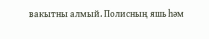вакытны алмый. Полисның яшь һәм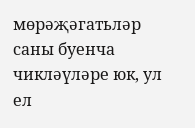мөрәҗәгатьләр саны буенча чикләүләре юк, ул ел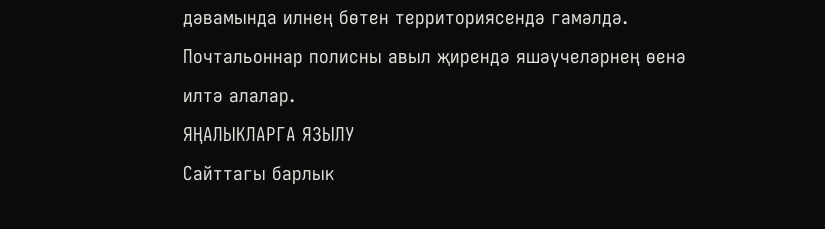дәвамында илнең бөтен территориясендә гамәлдә. Почтальоннар полисны авыл җирендә яшәүчеләрнең өенә илтә алалар.
ЯҢАЛЫКЛАРГА ЯЗЫЛУ
Сайттагы барлык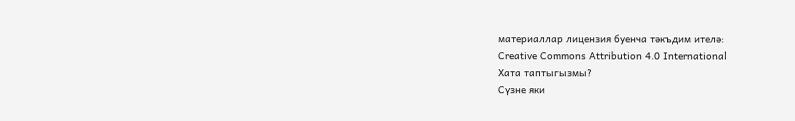материаллар лицензия буенча тәкъдим ителә:
Creative Commons Attribution 4.0 International
Хата таптыгызмы?
Сүзне яки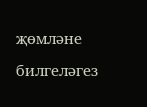җөмләне билгеләгез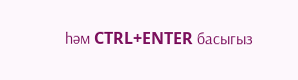һәм CTRL+ENTER басыгыз